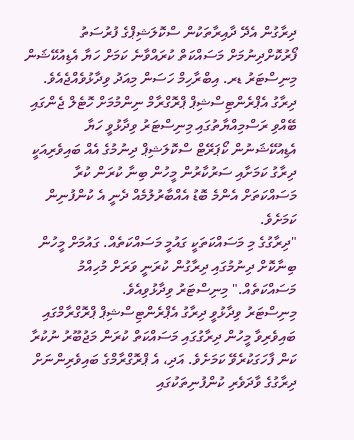ދިރާގުން އެދޭ ދާއިރާތަކުން ސްކޮލަޝިޕްގެ ފުރުސަތު ފޯރުކޮށްދިނުމަށް މަސައްކަތް ކުރައްވާނެ ކަމަށް ހަޔާ އެޑިއުކޭޝަން މިނިސްޓަރު ޑރ. އިބްރާހިމް ހަސަން މިއަދު ވިދާޅުވެއްޖެއެވެ.
ދިރާގު އެޕްރެންޓިސްޝިޕް ޕްރޮގްރާމް ނިންމުމަށް ހޮޓެލް ޖެންގައި ބޭއްވި ރަސްމިއްޔާތުގައި މިނިސްޓަރު ވިދާޅުވީ ހަޔާ އެޑިއުކޭޝަނުން ކޯޕަރޭޓް ސްކޮލަޝިޕް ދިނުމުގެ އެއް ބައިވެރިއަކީ ދިރާގު ކަމަށާއި ސަރުކާރުން މީހުން ބިނާ ކުރަން ކުރާ މަސައްކަތަށް އެންމެ ބޮޑު އެއްބާރުލުމެއް ދެނީ އެ ކުންފުނިން ކަމަށެވެ.
"ދިރާގުގެ މި މަސައްކަތަކީ ގައުމީ މަސައްކަތެއް. ގައުމަށް މީހުން ބިނާކޮށް ދިނުމުގައި ދިރާގުން ކުރަނީ ވަރަށް މުހިއްމު މަސައްކަތެއް." މިނިސްޓަރު ވިދާޅުވިއެވެ.
މިނިސްޓަރު ވިދާޅުވީ ދިރާގު އެޕްރެންޓިސްޝިޕް ޕްރޮގްރާމްގައި ބައިވެރިވާ މީހުން ދިރާގުގައި މަސައްކަތް ކުރަން މަޖުބޫރު ނުކުރާ ކަން ފާހަގަކުރެވޭ ކަމަށެވެ. އަދި، އެ ޕްރޮގްރާމްގެ ބައިވެރިންނަށް ދިރާގުގެ ވާދަވެރި ކުންފުނިތަކުގައި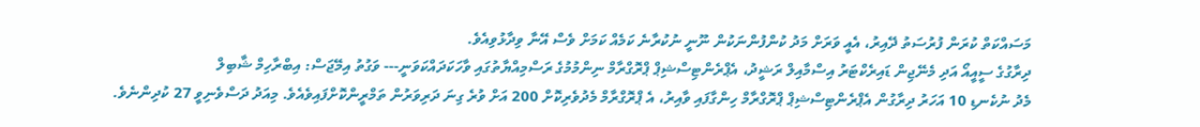މަސައްކަތް ކުރަން ފުރުސަތު ދޭއިރު، އެއީ ވަރަށް މަދު ކުންފުންނަކުން ނޫނީ ނުކުރާނެ ކަމެއް ކަމަށް ވެސް އޭނާ ވިދާޅުވިއެވެ.
ދިރާގުގެ ސީއީއޯ އަދި މެނޭޖިން ޑައިރެކްޓަރު އިސްމާއިލް ރަޝީދު، އެޕްރެންޓިސްޝިޕް ޕްރޮގްރާމް ނިންމުމުގެ ރަސްމިއްޔާތުގައި ވާހަކަދައްކަވަނީ--- ވަގުތު އިމޭޖަސް: އިބްރާހިމް ޝާބިލް
މެދު ނުކެނޑި 10 އަހަރު ދިރާގުން އެޕްރެންޓިސްޝިޕް ޕްރޮގްރާމް ހިންގާފައި ވާއިރު، އެ ޕްރޮގްރާމް މެދުވެރިކޮށް 200 އަށް ވުރެ ގިނަ ދަރިވަރުން ތަމްރީންކޮށްފައިވެއެވެ. މިއަދު ދަސްވެނިވީ 27 ކުދިންނެވެ.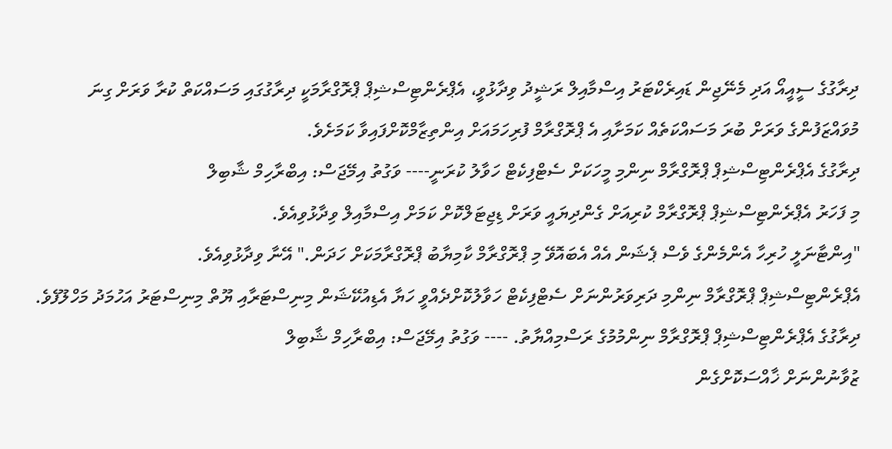ދިރާގުގެ ސީއީއޯ އަދި މެނޭޖިން ޑައިރެކްޓަރު އިސްމާއިލް ރަޝީދު ވިދާޅުވީ، އެޕްރެންޓިސްޝިޕް ޕްރޮގްރާމަކީ ދިރާގުގައި މަސައްކަތް ކުރާ ވަރަށް ގިނަ މުވައްޒަފުންގެ ވަރަށް ބުރަ މަސައްކަތެއް ކަމަށާއި އެ ޕްރޮގްރާމް ފުރިހަމައަށް އިންތިޒާމްކޮށްފައިވާ ކަމަށެވެ.
ދިރާގުގެ އެޕްރެންޓިސްޝިޕް ޕްރޮގްރާމް ނިންމި މީހަކަށް ސެޓްފިކެޓް ހަވާލު ކުރަނީ---- ވަގުތު އިމޭޖަސް: އިބްރާހިމް ޝާބިލް
މި ފަހަރު އެޕްރެންޓިސްޝިޕް ޕްރޮގްރާމް ކުރިއަށް ގެންދިޔައީ ވަރަށް ޑިޖިޓަލްކޮށް ކަމަށް އިސްމާއިލް ވިދާޅުވިއެވެ.
"އިންޓާނަލީ ހުރިހާ އެންމެންގެ ވެސް ޕެޝަން އެއް އެބައޮވޭ މި ޕްރޮގްރާމް ކާމިޔާބު ޕްރޮގްރާމަކަށް ހަދަން." އޭނާ ވިދާޅުވިއެވެ.
އެޕްރެންޓިސްޝިޕް ޕްރޮގްރާމް ނިންމި ދަރިވަރުންނަށް ސެޓްފިކެޓް ހަވާލުކޮށްދެއްވީ ހަޔާ އެޑިއުކޭޝަން މިނިސްޓަރާއި ޔޫތް މިނިސްޓަރު އަހުމަދު މަހްލޫފެވެ.
ދިރާގުގެ އެޕްރެންޓިސްޝިޕް ޕްރޮގްރާމް ނިންމުމުގެ ރަސްމިއްޔާތު. ---- ވަގުތު އިމޭޖަސް: އިބްރާހިމް ޝާބިލް
ޒުވާނުންނަށް ޚާއްސަކޮށްގެން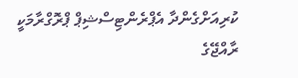ކުރިއަށްގެންދާ އެޕްރެންޓިސްޝިޕް ޕްރޮގްރާމަކީ ރާއްޖޭގެ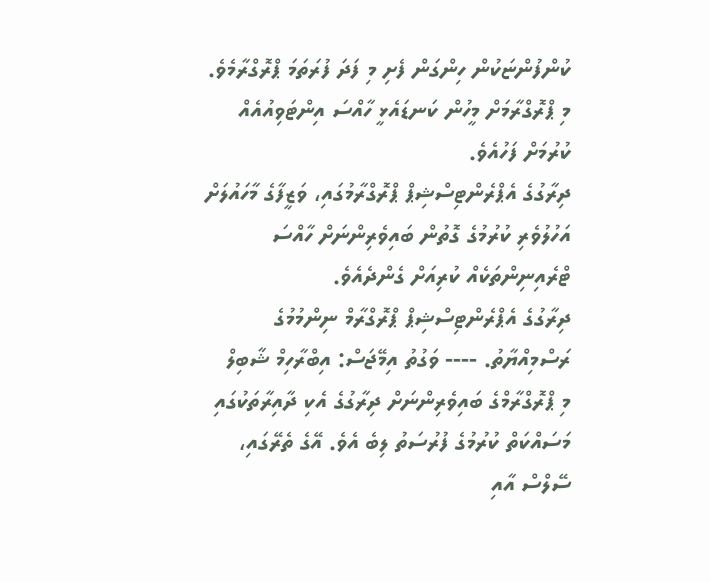ކުންފުންޏަކުން ހިންގަން ފެށި މި ފަދަ ފުރަތަމަ ޕްރޮގްރާމެވެ.
މި ޕްރޮގްރާމަށް މީހުން ކަނޑައެޅީ ހާއްސަ އިންޓަވިއުއެއް ކުރުމަށް ފަހުއެވެ.
ދިރާގުގެ އެޕްރެންޓިސްޝިޕް ޕްރޮގްރާމުގައި، ވަޒީފާގެ މާހައުލަށް އަހުލުވެރި ކުރުމުގެ ގޮތުން ބައިވެރިންނަށް ހާއްސަ ޓްރެއިނިންތަކެއް ކުރިއަށް ގެންދެއެވެ.
ދިރާގުގެ އެޕްރެންޓިސްޝިޕް ޕްރޮގްރާމް ނިންމުމުގެ ރަސްމިއްޔާތު. ---- ވަގުތު އިމޭޖަސް: އިބްރާހިމް ޝާބިލް
މި ޕްރޮގްރާމްގެ ބައިވެރިންނަށް ދިރާގުގެ އެކި ދާއިރާތަކުގައި މަސައްކަތް ކުރުމުގެ ފުރުސަތު ލިބެ އެވެ. އޭގެ ތެރޭގައި، ސޭލްސް އާއި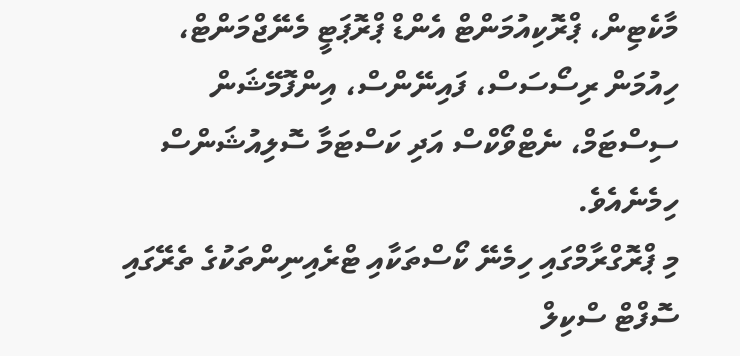މާކެޓިން، ޕްރޮކިއުމަންޓް އެންޑް ޕްރޮޕަޓީ މެނޭޖްމަންޓް، ހިއުމަން ރިސޯސަސް، ފައިނޭންސް، އިންފޮމޭޝަން ސިސްޓަމް، ނެޓްވޯކްސް އަދި ކަސްޓަމާ ސޮލިއުޝަންސް ހިމެނެއެވެ.
މި ޕްރޮގްރާމްގައި ހިމެނޭ ކޯސްތަކާއި ޓްރެއިނިންތަކުގެ ތެރޭގައި ސޮފްޓް ސްކިލް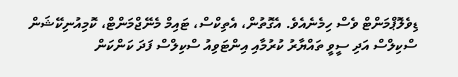ޑިވެލޮޕްމަންޓް ވެސް ހިމެނެއެވެ. އެގޮތުން، އެތިކްސް، ޓައިމް މެނޭޖްމަންޓް، ކޮމިއުނިކޭޝަން ސްކިލްސް އަދި ސީވީ ތައްޔާރު ކުރުމާއި އިންޓަވިއު ސްކިލްސް ފަދަ ކަންކަން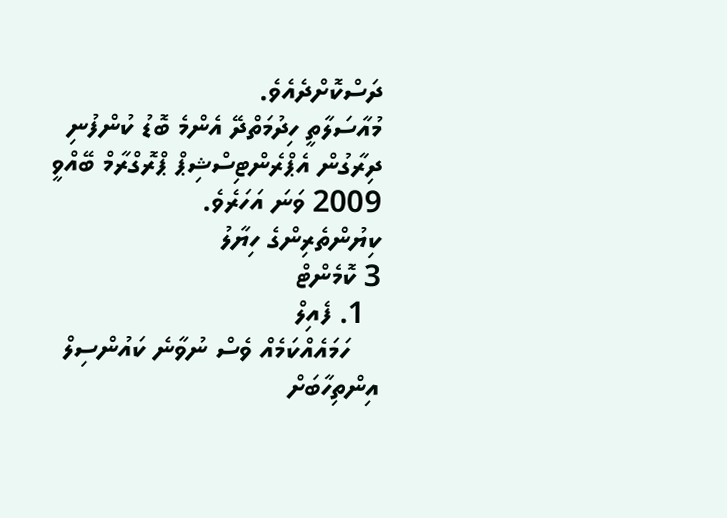ދަސްކޮށްދެއެވެ.
މުއާސަލާތީ ހިދުމަތްދޭ އެންމެ ބޮޑު ކުންފުނި ދިރާގުން އެޕްރެންޓިސްޝިޕް ޕްރޮގްރާމް ބޭއްވީ 2009 ވަނަ އަހަރެވެ.
ކިޔުންތެރިންގެ ހިޔާލު
3 ކޮމެންޓް
  1. ފެއިލް
    ހަމައެއްކަމެއް ވެސް ނުވާނެ ކައުންސިލް އިންތިހާބަށް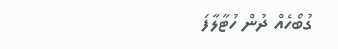ގުބޯހެއް ދުން ހުޓާލާފަ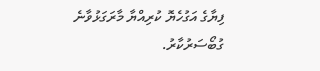ފިޔާގެ އަގުހެޔޮ ކުރިއްޔާ މާރަގަޅުވާނެ ގުބޯސަރުކާރު.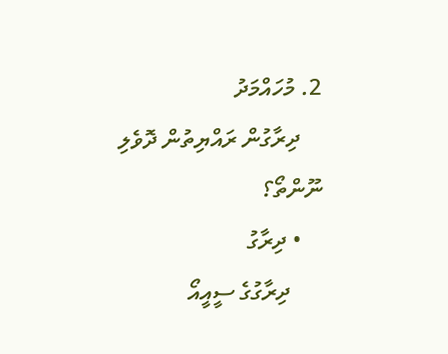2. މުހައްމަދު
    ދިރާގުން ރައްޔިތުން ދޮވެލި ނޫންތޯ؟
    • ދިރާގު
      ދިރާގުގެ ސީއީއޯ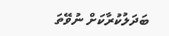ބަދަލުކުރާކަށް ނުވޭތަ